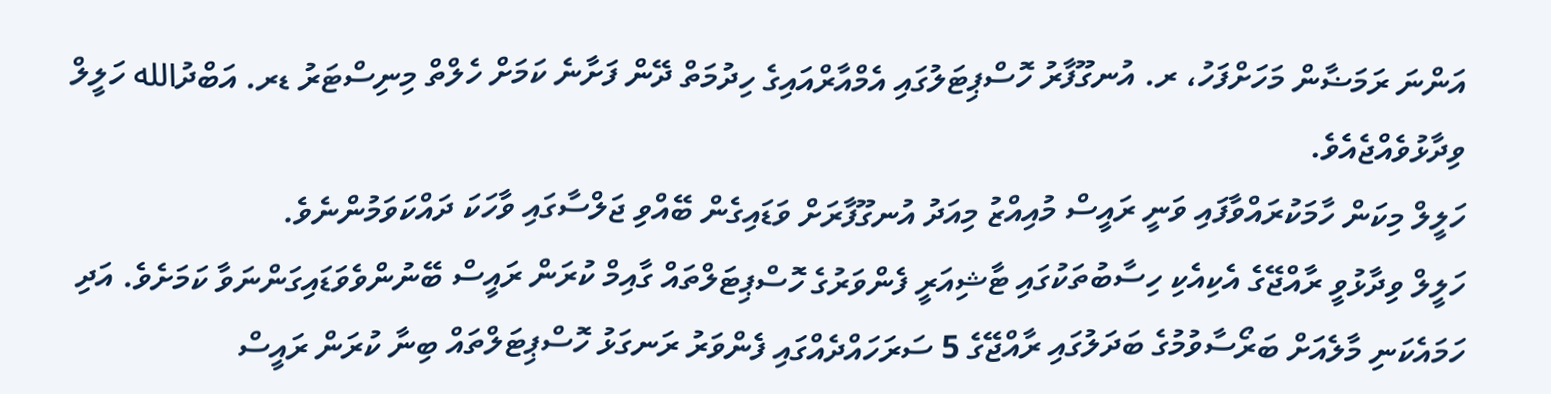އަންނަ ރަމަޟާން މަހަށްފަހު، ރ. އުނގޫފާރު ހޮސްޕިޓަލުގައި އެމްއާރްއައިގެ ހިދުމަތް ދޭން ފަށާނެ ކަމަށް ހެލްތް މިނިސްޓަރު ޑރ. އަބްދުالله ހަލީލް ވިދާޅުވެއްޖެއެވެ.
ހަލީލް މިކަން ހާމަކުރައްވާފައި ވަނީ ރައީސް މުއިއްޒު މިއަދު އުނގޫފާރަށް ވަޑައިގެން ބޭއްވި ޖަލްސާގައި ވާހަކަ ދައްކަވަމުންނެވެ.
ހަލީލް ވިދާޅުވީ ރާއްޖޭގެ އެކިއެކި ހިސާބުތަކުގައި ޓާޝިއަރީ ފެންވަރުގެ ހޮސްޕިޓަލްތައް ގާއިމް ކުރަން ރައީސް ބޭނުންވެވަޑައިގަންނަވާ ކަމަށެވެ. އަދި ހަމައެކަނި މާލެއަށް ބަރޯސާވުމުގެ ބަދަލުގައި ރާއްޖޭގެ 5 ސަރަހައްދެއްގައި ފެންވަރު ރަނގަޅު ހޮސްޕިޓަލްތައް ބިނާ ކުރަން ރައީސް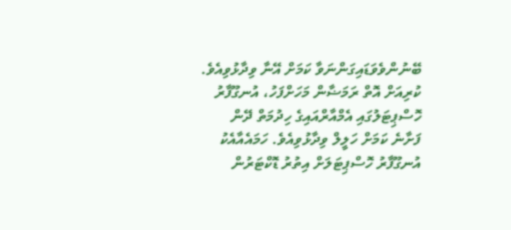ބޭނުންވެވަޑައިގަންނަވާ ކަމަށް އޭނާ ވިދާޅުވިއެވެ.
ކުރިއަށް އޮތް ރަމަޟާން މަހަށްފަހު، އުނގޫފާރު ހޮސްޕިޓަލުގައި އެމްއާރްއައިގެ ހިދުމަތް ދޭން ފަށާނެ ކަމަށް ހަލީލް ވިދާޅުވިއެވެ. ހަމައެއާއެކު އުނގޫފާރު ހޮސްޕިޓަލަށް އިތުރު ޑޮކްޓަރުން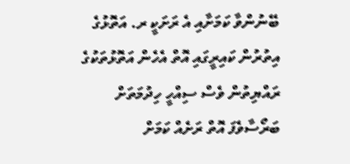ބޭނުންވާ ކަމަށާއި އެ ރަށަކީ ރ. އަތޮޅުގެ އިތުރުން ކައިރީގައި އޮތް އެހެން އަތޮޅުތަކުގެ ރައްޔިތުން ވެސް ސިއްހީ ހިދުމަތަށް ބަރޯސާވެފަ އޮތް ރަށެއް ކަމަށް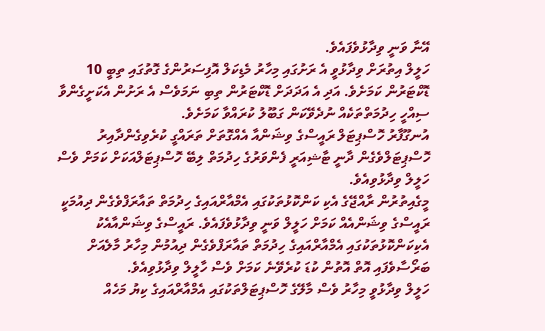އޭނާ ވަނީ ވިދާޅުވެފައެވެ.
ހަލީލް އިތުރަށް ވިދާޅުވީ އެ ރަށުގައި މިހާރު މެޑިކަލް އޮފިސަރުންގެ ގޮތުގައި ތިބީ 10 ޑޮކްޓަރުން ކަމަށެވެ. އަދި އެ އަދަދަށް ޑޮކްޓަރުން ތިބި ނަމަވެސް އެ ރަށުން އެކަށީގެންވާ ސިއްހީ ހިދުމަތްތަކެއް ނުދެވޭކަން ގަބޫލު ކުރައްވާ ކަމަށެވެ.
އުނގޫފާރު ހޮސްޕިޓަލް ރައީސްގެ ވިޝަންއާ އެއްގޮތަށް ތަރައްގީ ކުރެވިގެންދާއިރު ހޮސްޕިޓަލްވެގެން ދާނީ ޓާޝިއަރީ ފެންވަރުގެ ހިދުމަތް ލިބޭ ހޮސްޕިޓަލްއަކަށް ކަމަށް ވެސް ހަލީލް ވިދާޅުވިއެވެ.
މީގެއިތުރުން ރާއްޖޭގެ އެކި ކަންކޮޅުތަކުގައި އެމްއާރްއައިގެ ހިދުމަތް ތައާރަފްވެގެން ދިއުމަކީ ރައީސްގެ ވިޝަންއެއް ކަމަށް ހަލީލް ވަނީ ވިދާޅުވެފައެވެ. ރައީސްގެ ވިޝަންއާއެކު އެކިކަންކޮޅުތަކުގައި އެމްއާރްއައިގެ ހިދުމަތް ތައާރަފްވެގެން ދިއުމުން މިހާރު މާލެއަށް ބަރޯސާވެފައި އޮތް އޮތުން ކުޑަ ކުރެވޭނެ ކަމަށް ވެސް ހާލީލް ވިދާޅުވިއެވެ.
ހަލީލް ވިދާޅުވީ މިހާރު ވެސް މާލޭގެ ހޮސްޕިޓަލްތަކުގައި އެމްއާރްއައިގެ ކިޔު މަހެއް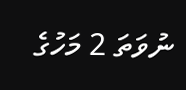ނުވަތަ 2 މަހުގެ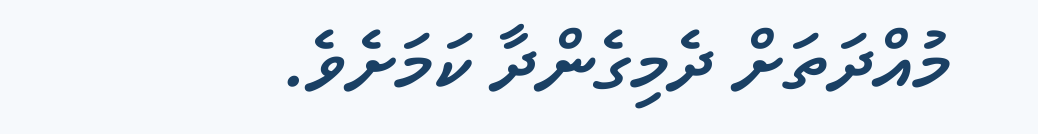މުއްދަތަށް ދެމިގެންދާ ކަމަށެވެ.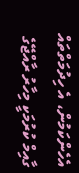އެހެންކަމުން، އެ ހިދުމަތްތައް ގާއިމް ކުރުމަކީ މިހާރު ރާއްޖޭގެ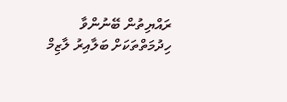ރައްޔިތުން ބޭނުންވާ ހިދުމަތްތަކަށް ބަލާއިރު ލާޒިމް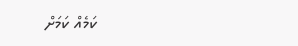ކަމެއް ކަމަށް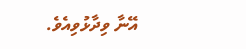އޭނާ ވިދާޅުވިއެވެ.